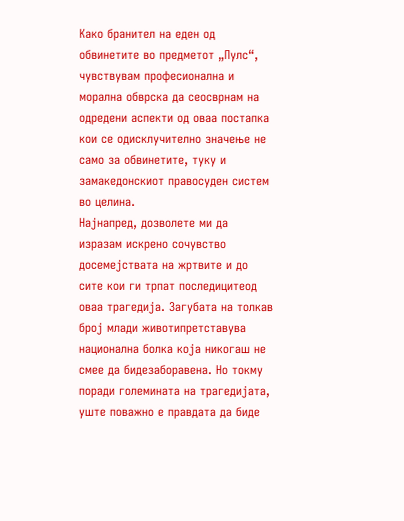Како бранител на еден од обвинетите во предметот „Пулс“, чувствувам професионална и морална обврска да сеосврнам на одредени аспекти од оваа постапка кои се одисклучително значење не само за обвинетите, туку и замакедонскиот правосуден систем во целина.
Најнапред, дозволете ми да изразам искрено сочувство досемејствата на жртвите и до сите кои ги трпат последицитеод оваа трагедија. Загубата на толкав број млади животипретставува национална болка која никогаш не смее да бидезаборавена. Но токму поради големината на трагедијата, уште поважно е правдата да биде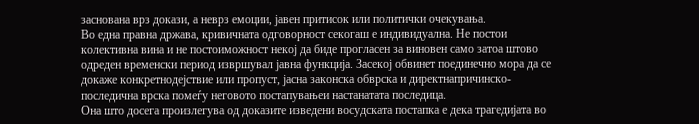заснована врз докази, а неврз емоции, јавен притисок или политички очекувања.
Во една правна држава, кривичната одговорност секогаш е индивидуална. Не постои колективна вина и не постоиможност некој да биде прогласен за виновен само затоа штово одреден временски период извршувал јавна функција. Засекој обвинет поединечно мора да се докаже конкретнодејствие или пропуст, јасна законска обврска и директнапричинско-последична врска помеѓу неговото постапувањеи настанатата последица.
Она што досега произлегува од доказите изведени восудската постапка е дека трагедијата во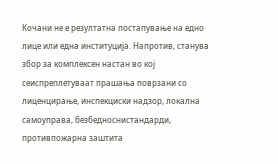Кочани не е резултатна постапување на едно лице или една институција. Напротив, станува збор за комплексен настан во кој сеиспреплетуваат прашања поврзани со лиценцирање, инспекциски надзор, локална самоуправа, безбедноснистандарди, противпожарна заштита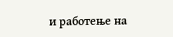и работење на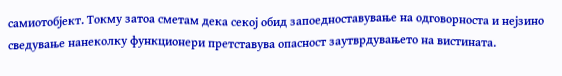самиотобјект. Токму затоа сметам дека секој обид запоедноставување на одговорноста и нејзино сведување нанеколку функционери претставува опасност заутврдувањето на вистината.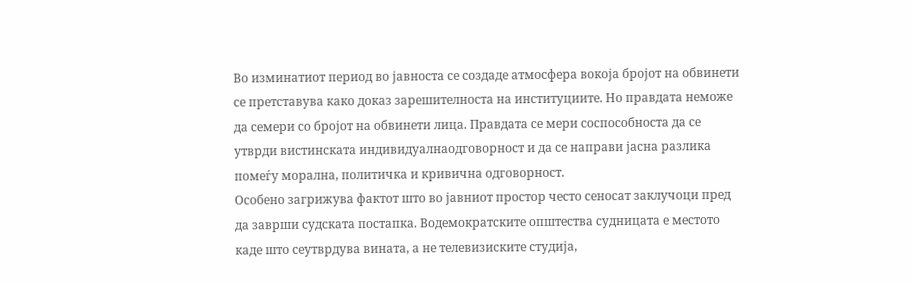Во изминатиот период во јавноста се создаде атмосфера вокоја бројот на обвинети се претставува како доказ зарешителноста на институциите. Но правдата неможе да семери со бројот на обвинети лица. Правдата се мери соспособноста да се утврди вистинската индивидуалнаодговорност и да се направи јасна разлика помеѓу морална, политичка и кривична одговорност.
Особено загрижува фактот што во јавниот простор често сеносат заклучоци пред да заврши судската постапка. Водемократските општества судницата е местото каде што сеутврдува вината, а не телевизиските студија,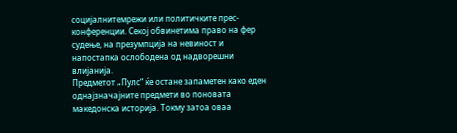социјалнитемрежи или политичките прес-конференции. Секој обвинетима право на фер судење, на презумпција на невиност и напостапка ослободена од надворешни влијанија.
Предметот „Пулс“ ќе остане запаметен како еден однајзначајните предмети во поновата македонска историја. Токму затоа оваа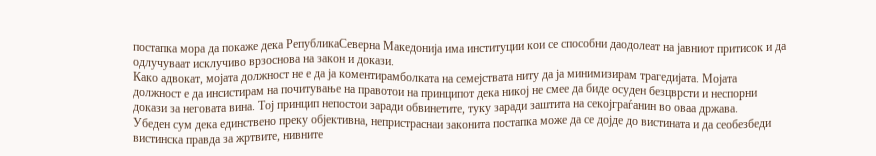постапка мора да покаже дека РепубликаСеверна Македонија има институции кои се способни даодолеат на јавниот притисок и да одлучуваат исклучиво врзоснова на закон и докази.
Како адвокат, мојата должност не е да ја коментирамболката на семејствата ниту да ја минимизирам трагедијата. Мојата должност е да инсистирам на почитување на правотои на принципот дека никој не смее да биде осуден безцврсти и неспорни докази за неговата вина. Тој принцип непостои заради обвинетите, туку заради заштита на секојграѓанин во оваа држава.
Убеден сум дека единствено преку објективна, непристраснаи законита постапка може да се дојде до вистината и да сеобезбеди вистинска правда за жртвите, нивните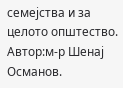семејства и за целото општество.
Aвтор:м-р Шенај Османов.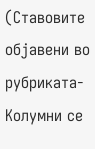(Ставовите објавени во рубриката-Колумни се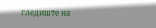гледиште на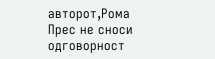авторот,Рома Прес не сноси одговорност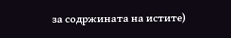за содржината на истите)